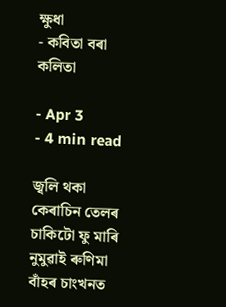ক্ষুধা
- কবিতা বৰা কলিতা

- Apr 3
- 4 min read

জ্বলি থকা কেৰাচিন তেলৰ চাকিটো ফু মাৰি নুমুৱাই ৰুণিমা বাঁহৰ চাংখনত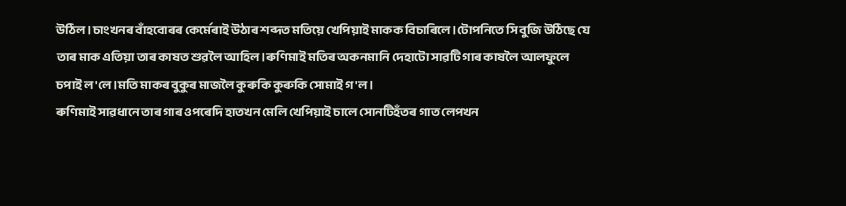উঠিল।চাংখনৰ বাঁহবোৰৰ কেৰ্মেৰাই উঠাৰ শব্দত মতিয়ে খেপিয়াই মাকক বিচাৰিলে।টোপনিতে সি বুজি উঠিছে যে তাৰ মাক এতিয়া তাৰ কাষত শুৱলৈ আহিল।ৰুণিমাই মতিৰ অকনমানি দেহাটো সাৱটি গাৰ কাষলৈ আলফুলে চপাই ল'লে।মতি মাকৰ বুকুৰ মাজলৈ কুৰুকি কুৰুকি সোমাই গ'ল।
ৰুণিমাই সাৱধানে তাৰ গাৰ ওপৰেদি হাতখন মেলি খেপিয়াই চালে সোনটিহঁতৰ গাত লেপখন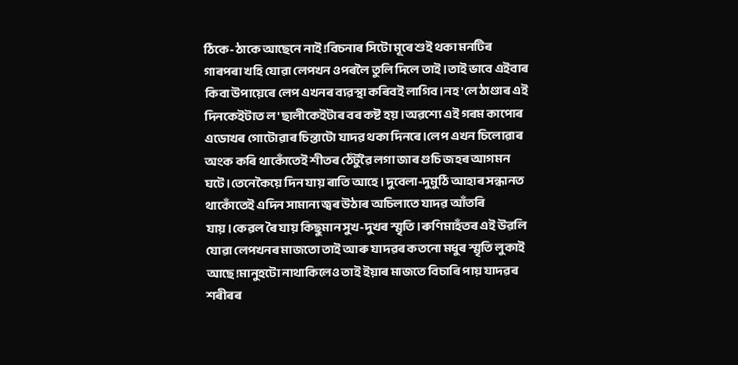ঠিকে-ঠাকে আছেনে নাই!বিচনাৰ সিটো মূৰে শুই থকা মনটিৰ গাৰপৰা খহি যোৱা লেপখন ওপৰলৈ তুলি দিলে তাই।তাই ভাবে এইবাৰ কিবা উপায়েৰে লেপ এখনৰ ব্যৱস্থা কৰিবই লাগিব।নহ'লে ঠাণ্ডাৰ এই দিনকেইটাত ল'ছালীকেইটাৰ বৰ কষ্ট হয়।অৱশ্যে এই গৰম কাপোৰ এডোখৰ গোটোৱাৰ চিন্তাটো যাদৱ থকা দিনৰে।লেপ এখন চিলোৱাৰ অংক কৰি থাকোঁতেই শীতৰ ঠেঁটুৱৈ লগা জাৰ গুচি জহৰ আগমন ঘটে।তেনেকৈয়ে দিন যায় ৰাতি আহে।দুবেলা-দুমুঠি আহাৰ সন্ধানত থাকোঁতেই এদিন সামান্য জ্বৰ উঠাৰ অচিলাতে যাদৱ আঁতৰি যায়।কেৱল ৰৈ যায় কিছুমান সুখ-দুখৰ স্মৃতি।ৰুণিমাহঁতৰ এই উৱলি যোৱা লেপখনৰ মাজতো তাই আৰু যাদৱৰ কতনো মধুৰ স্মৃতি লুকাই আছে!মানুহটো নাথাকিলেও তাই ইয়াৰ মাজতে বিচাৰি পায় যাদৱৰ শৰীৰৰ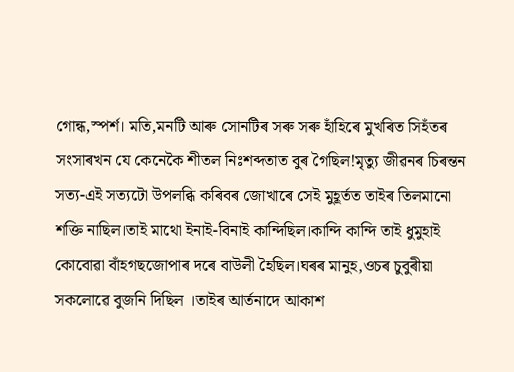গোন্ধ,স্পৰ্শ। মতি,মনটি আৰু সোনটিৰ সৰু সৰু হাঁহিৰে মুখৰিত সিহঁতৰ সংসাৰখন যে কেনেকৈ শীতল নিঃশব্দতাত বুৰ গৈছিল!মৃত্যু জীৱনৰ চিৰন্তন সত্য-এই সত্যটো উপলব্ধি কৰিবৰ জোখাৰে সেই মুহূৰ্তত তাইৰ তিলমানো শক্তি নাছিল।তাই মাথো ইনাই-বিনাই কান্দিছিল।কান্দি কান্দি তাই ধুমুহাই কোবোৱা বাঁহগছজোপাৰ দৰে বাউলী হৈছিল।ঘৰৰ মানুহ,ওচৰ চুবুৰীয়া সকলোৱে বুজনি দিছিল ।তাইৰ আৰ্তনাদে আকাশ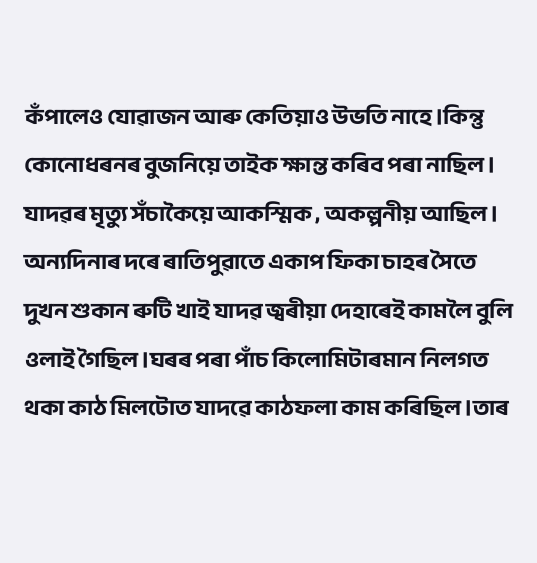কঁপালেও যোৱাজন আৰু কেতিয়াও উভতি নাহে।কিন্তু কোনোধৰনৰ বুজনিয়ে তাইক ক্ষান্ত কৰিব পৰা নাছিল। যাদৱৰ মৃত্যু সঁচাকৈয়ে আকস্মিক , অকল্পনীয় আছিল।
অন্যদিনাৰ দৰে ৰাতিপুৱাতে একাপ ফিকা চাহৰ সৈতে দুখন শুকান ৰুটি খাই যাদৱ জ্বৰীয়া দেহাৰেই কামলৈ বুলি ওলাই গৈছিল।ঘৰৰ পৰা পাঁচ কিলোমিটাৰমান নিলগত থকা কাঠ মিলটোত যাদৱে কাঠফলা কাম কৰিছিল ।তাৰ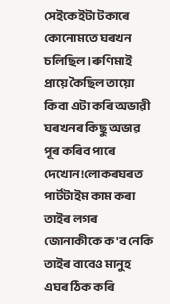সেইকেইটা টকাৰে কোনোমতে ঘৰখন চলিছিল।ৰুণিমাই প্ৰায়ে কৈছিল তায়ো কিবা এটা কৰি অভাৱী ঘৰখনৰ কিছু অভাৱ পূৰ কৰিব পাৰে দেখোন!লোকৰঘৰত পাৰ্টটাইম কাম কৰা তাইৰ লগৰ জোনাকীকে ক'ব নেকি তাইৰ বাবেও মানুহ এঘৰ ঠিক কৰি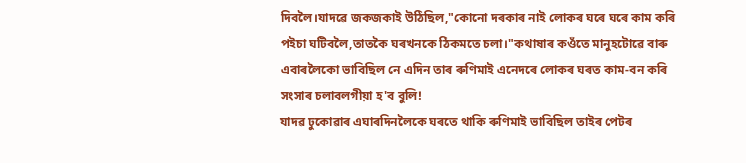দিবলৈ।যাদৱে জকজকাই উঠিছিল,"কোনো দৰকাৰ নাই লোকৰ ঘৰে ঘৰে কাম কৰি পইচা ঘটিবলৈ,তাতকৈ ঘৰখনকে ঠিকমতে চলা।"কথাষাৰ কওঁতে মানুহটোৱে বাৰু এবাৰলৈকো ভাবিছিল নে এদিন তাৰ ৰুণিমাই এনেদৰে লোকৰ ঘৰত কাম-বন কৰি সংসাৰ চলাবলগীয়া হ'ব বুলি!
যাদৱ ঢুকোৱাৰ এঘাৰদিনলৈকে ঘৰতে থাকি ৰুণিমাই ভাবিছিল তাইৰ পেটৰ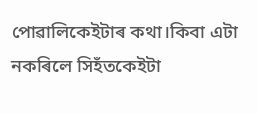পোৱালিকেইটাৰ কথা।কিবা এটা নকৰিলে সিহঁতকেইটা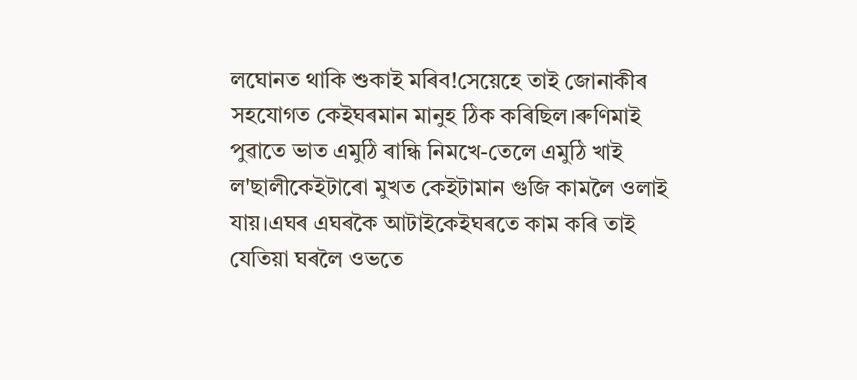লঘোনত থাকি শুকাই মৰিব!সেয়েহে তাই জোনাকীৰ সহযোগত কেইঘৰমান মানুহ ঠিক কৰিছিল।ৰুণিমাই পুৱাতে ভাত এমুঠি ৰান্ধি নিমখে-তেলে এমুঠি খাই ল'ছালীকেইটাৰো মুখত কেইটামান গুজি কামলৈ ওলাই যায়।এঘৰ এঘৰকৈ আটাইকেইঘৰতে কাম কৰি তাই যেতিয়া ঘৰলৈ ওভতে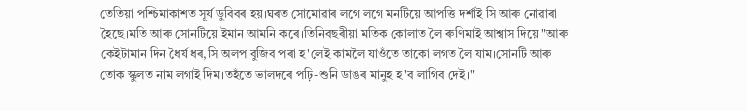তেতিয়া পশ্চিমাকাশত সূৰ্য ডুবিবৰ হয়।ঘৰত সোমোৱাৰ লগে লগে মনটিয়ে আপত্তি দৰ্শাই সি আৰু নোৱাৰা হৈছে।মতি আৰু সোনটিয়ে ইমান আমনি কৰে।তিনিবছৰীয়া মতিক কোলাত লৈ ৰুণিমাই আশ্বাস দিয়ে "আৰু কেইটামান দিন ধৈৰ্য ধৰ,সি অলপ বুজিব পৰা হ'লেই কামলৈ যাওঁতে তাকো লগত লৈ যাম।সোনটি আৰু তোক স্কুলত নাম লগাই দিম।তহঁতে ভালদৰে পঢ়ি-শুনি ডাঙৰ মানুহ হ'ব লাগিব দেই।"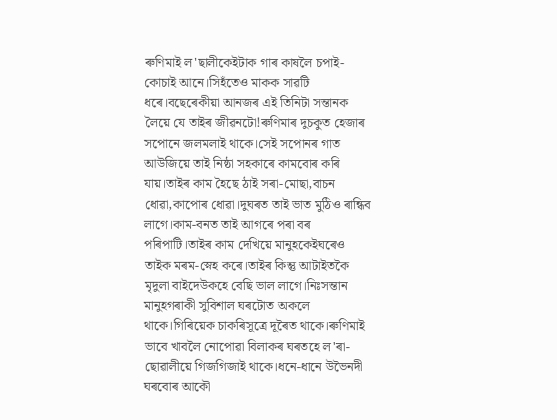ৰুণিমাই ল'ছালীকেইটাক গাৰ কাষলৈ চপাই-কোচাই আনে।সিহঁতেও মাকক সাৱটি ধৰে।বছেৰেকীয়া আনজৰ এই তিনিটা সন্তানক লৈয়ে যে তাইৰ জীৱনটো!ৰুণিমাৰ দুচকুত হেজাৰ সপোনে জলমলাই থাকে।সেই সপোনৰ গাত আউজিয়ে তাই নিষ্ঠা সহকাৰে কামবোৰ কৰি যায়।তাইৰ কাম হৈছে ঠাই সৰা-মোছা,বাচন ধোৱা,কাপোৰ ধোৱা।দুঘৰত তাই ভাত মুঠিও ৰান্ধিব লাগে।কাম-বনত তাই আগৰে পৰা বৰ পৰিপাটি।তাইৰ কাম দেখিয়ে মানুহকেইঘৰেও তাইক মৰম-স্নেহ কৰে।তাইৰ কিন্তু আটাইতকৈ মৃদুলা বাইদেউকহে বেছি ভাল লাগে।নিঃসন্তান মানুহগৰাকী সুবিশাল ঘৰটোত অকলে থাকে।গিৰিয়েক চাকৰিসূত্ৰে দূৰৈত থাকে।ৰুণিমাই ভাবে খাবলৈ নোপোৱা বিলাকৰ ঘৰতহে ল'ৰা-ছোৱালীয়ে গিজগিজাই থাকে।ধনে-ধানে উভৈনদী ঘৰবোৰ আকৌ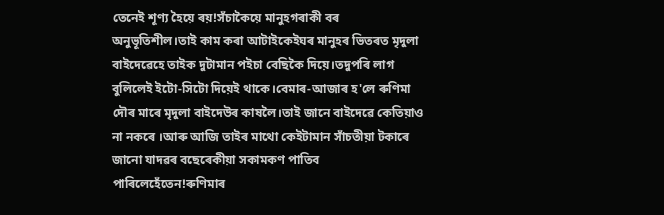তেনেই শূণ্য হৈয়ে ৰয়!সঁচাকৈয়ে মানুহগৰাকী বৰ অনুভূতিশীল।তাই কাম কৰা আটাইকেইঘৰ মানুহৰ ভিতৰত মৃদুলা বাইদেৱেহে তাইক দুটামান পইচা বেছিকৈ দিয়ে।তদুপৰি লাগ বুলিলেই ইটো-সিটো দিয়েই থাকে।বেমাৰ-আজাৰ হ'লে ৰুণিমা দৌৰ মাৰে মৃদুলা বাইদেউৰ কাষলৈ।তাই জানে বাইদেৱে কেতিয়াও না নকৰে ।আৰু আজি তাইৰ মাথো কেইটামান সাঁচতীয়া টকাৰে জানো যাদৱৰ বছেৰেকীয়া সকামকণ পাতিব পাৰিলেহেঁতেন!ৰুণিমাৰ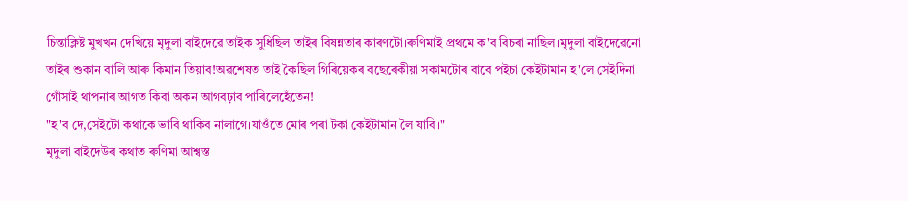চিন্তাক্লিষ্ট মুখখন দেখিয়ে মৃদুলা বাইদেৱে তাইক সুধিছিল তাইৰ বিষন্নতাৰ কাৰণটো।ৰুণিমাই প্ৰথমে ক'ব বিচৰা নাছিল।মৃদুলা বাইদেৱেনো তাইৰ শুকান বালি আৰু কিমান তিয়াব!অৱশেষত তাই কৈছিল গিৰিয়েকৰ বছেৰেকীয়া সকামটোৰ বাবে পইচা কেইটামান হ'লে সেইদিনা গোঁসাই থাপনাৰ আগত কিবা অকন আগবঢ়াব পাৰিলেহেঁতেন!
"হ'ব দে,সেইটো কথাকে ভাবি থাকিব নালাগে।যাওঁতে মোৰ পৰা টকা কেইটামান লৈ যাবি।"
মৃদুলা বাইদেউৰ কথাত ৰুণিমা আশ্বস্ত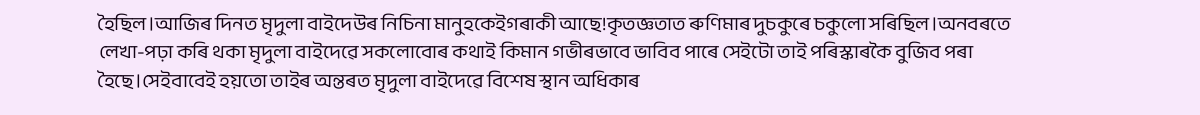হৈছিল।আজিৰ দিনত মৃদুলা বাইদেউৰ নিচিনা মানুহকেইগৰাকী আছে!কৃতজ্ঞতাত ৰুণিমাৰ দুচকুৰে চকুলো সৰিছিল।অনবৰতে লেখা-পঢ়া কৰি থকা মৃদুলা বাইদেৱে সকলোবোৰ কথাই কিমান গভীৰভাবে ভাবিব পাৰে সেইটো তাই পৰিস্কাৰকৈ বুজিব পৰা হৈছে।সেইবাবেই হয়তো তাইৰ অন্তৰত মৃদুলা বাইদেৱে বিশেষ স্থান অধিকাৰ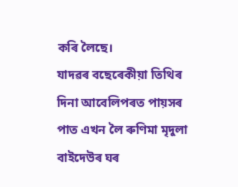কৰি লৈছে।
যাদৱৰ বছেৰেকীয়া তিথিৰ দিনা আবেলিপৰত পায়সৰ পাত এখন লৈ ৰুণিমা মৃদুলা বাইদেউৰ ঘৰ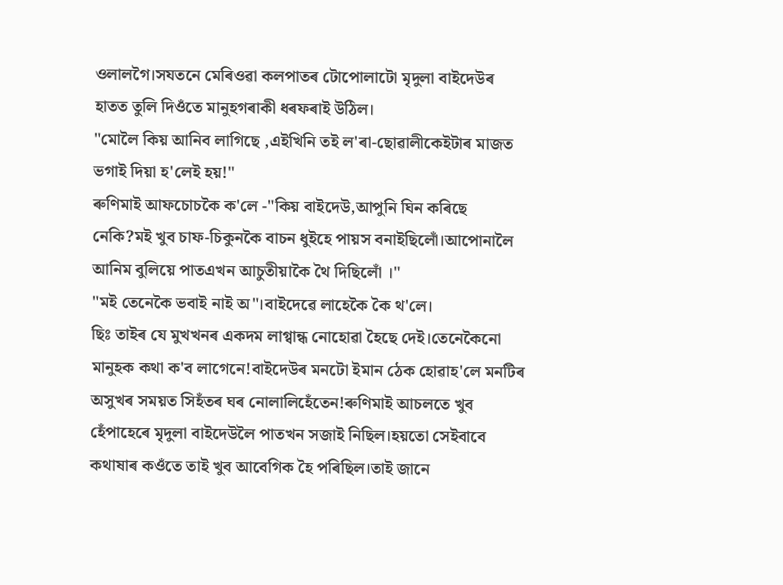ওলালগৈ।সযতনে মেৰিওৱা কলপাতৰ টোপোলাটো মৃদুলা বাইদেউৰ হাতত তুলি দিওঁতে মানুহগৰাকী ধৰফৰাই উঠিল।
"মোলৈ কিয় আনিব লাগিছে ,এইখিনি তই ল'ৰা-ছোৱালীকেইটাৰ মাজত ভগাই দিয়া হ'লেই হয়!"
ৰুণিমাই আফচোচকৈ ক'লে -"কিয় বাইদেউ,আপুনি ঘিন কৰিছে নেকি?মই খুব চাফ-চিকুনকৈ বাচন ধুইহে পায়স বনাইছিলোঁ।আপোনালৈ আনিম বুলিয়ে পাতএখন আচুতীয়াকৈ থৈ দিছিলোঁ ।"
"মই তেনেকৈ ভবাই নাই অ"।বাইদেৱে লাহেকৈ কৈ থ'লে।
ছিঃ তাইৰ যে মুখখনৰ একদম লাগ্বান্ধ নোহোৱা হৈছে দেই।তেনেকৈনো মানুহক কথা ক'ব লাগেনে!বাইদেউৰ মনটো ইমান ঠেক হোৱাহ'লে মনটিৰ অসুখৰ সময়ত সিহঁতৰ ঘৰ নোলালিহেঁতেন!ৰুণিমাই আচলতে খুব হেঁপাহেৰে মৃদুলা বাইদেউলৈ পাতখন সজাই নিছিল।হয়তো সেইবাবে কথাষাৰ কওঁতে তাই খুব আবেগিক হৈ পৰিছিল।তাই জানে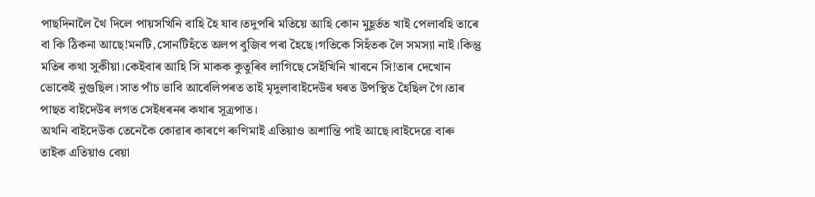পাছদিনালৈ থৈ দিলে পায়সখিনি বাহি হৈ যাব।তদুপৰি মতিয়ে আহি কোন মুহূৰ্তত খাই পেলাবহি তাৰে বা কি ঠিকনা আছে!মনটি,সোনটিহঁতে অলপ বুজিব পৰা হৈছে।গতিকে সিহঁতক লৈ সমস্যা নাই।কিন্তু মতিৰ কথা সুকীয়া।কেইবাৰ আহি সি মাকক কুতুৰিব লাগিছে সেইখিনি খাবনে সি!তাৰ দেখোন ভোকেই নুগুছিল।সাত পাঁচ ভাবি আবেলিপৰত তাই মৃদুলাবাইদেউৰ ঘৰত উপস্থিত হৈছিল গৈ।তাৰ পাছত বাইদেউৰ লগত সেইধৰনৰ কথাৰ সূত্ৰপাত।
অথনি বাইদেউক তেনেকৈ কোৱাৰ কাৰণে ৰুণিমাই এতিয়াও অশান্তি পাই আছে।বাইদেৱে বাৰু তাইক এতিয়াও বেয়া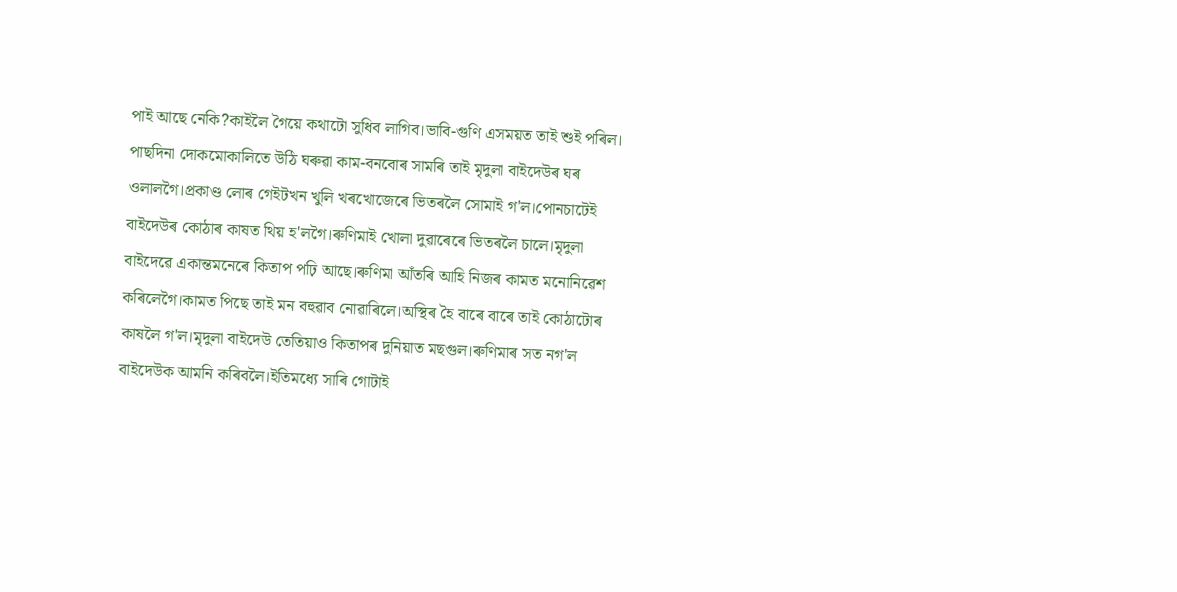পাই আছে নেকি?কাইলৈ গৈয়ে কথাটো সুধিব লাগিব।ভাবি-গুণি এসময়ত তাই শুই পৰিল।
পাছদিনা দোকমোকালিতে উঠি ঘৰুৱা কাম-বনবোৰ সামৰি তাই মৃদুলা বাইদেউৰ ঘৰ ওলালগৈ।প্ৰকাণ্ড লোৰ গেইটখন খুলি খৰখোজেৰে ভিতৰলৈ সোমাই গ'ল।পোনচাটেই বাইদেউৰ কোঠাৰ কাষত থিয় হ'লগৈ।ৰুণিমাই খোলা দুৱাৰেৰে ভিতৰলৈ চালে।মৃদুলা বাইদেৱে একান্তমনেৰে কিতাপ পঢ়ি আছে।ৰুণিমা আঁতৰি আহি নিজৰ কামত মনোনিৱেশ কৰিলেগৈ।কামত পিছে তাই মন বহুৱাব নোৱাৰিলে।অস্থিৰ হৈ বাৰে বাৰে তাই কোঠাটোৰ কাষলৈ গ'ল।মৃদুলা বাইদেউ তেতিয়াও কিতাপৰ দুনিয়াত মছগুল।ৰুণিমাৰ সত নগ'ল বাইদেউক আমনি কৰিবলৈ।ইতিমধ্যে সাৰি গোটাই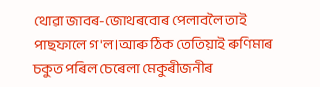থোৱা জাবৰ-জোথৰবোৰ পেলাবলৈ তাই পাছফালে গ'ল।আৰু ঠিক তেতিয়াই ৰুণিমাৰ চকুত পৰিল চেৰেলা মেকুৰীজনীৰ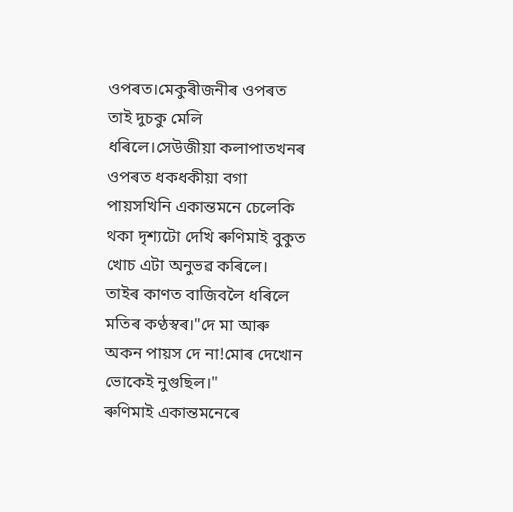ওপৰত।মেকুৰীজনীৰ ওপৰত তাই দুচকু মেলি ধৰিলে।সেউজীয়া কলাপাতখনৰ ওপৰত ধকধকীয়া বগা পায়সখিনি একান্তমনে চেলেকি থকা দৃশ্যটো দেখি ৰুণিমাই বুকুত খোচ এটা অনুভৱ কৰিলে।
তাইৰ কাণত বাজিবলৈ ধৰিলে মতিৰ কণ্ঠস্বৰ।"দে মা আৰু অকন পায়স দে না!মোৰ দেখোন ভোকেই নুগুছিল।"
ৰুণিমাই একান্তমনেৰে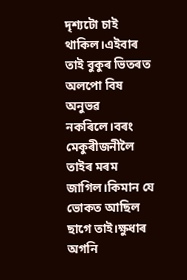দৃশ্যটো চাই থাকিল।এইবাৰ তাই বুকুৰ ভিতৰত অলপো বিষ অনুভৱ নকৰিলে।বৰং মেকুৰীজনীলৈ তাইৰ মৰম জাগিল।কিমান যে ভোকত আছিল ছাগে তাই।ক্ষুধাৰ অগনি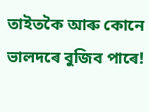তাইতকৈ আৰু কোনে ভালদৰে বুজিব পাৰে!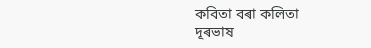কবিতা বৰা কলিতা
দূৰভাষ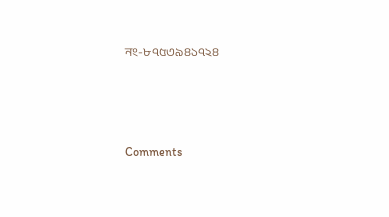নং-৮৭৫৩৯৪১৭২৪





Comments